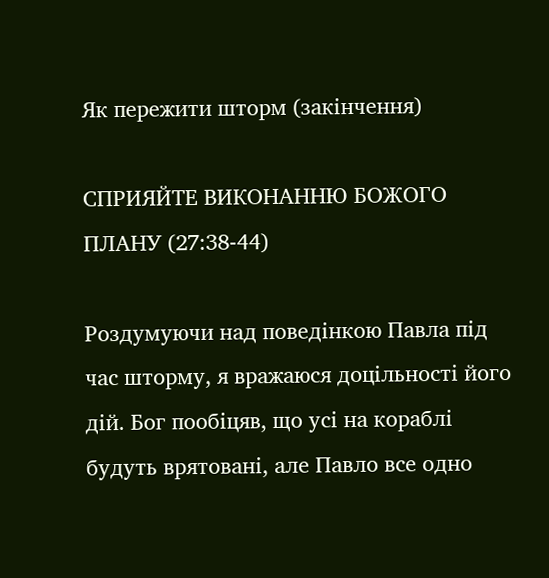Як пережити шторм (закінчення)

СПРИЯЙТЕ ВИКОНАННЮ БОЖОГО ПЛАНУ (27:38-44)

Роздумуючи над поведінкою Павла під час шторму, я вражаюся доцільності його дій. Бог пообіцяв, що усі на кораблі будуть врятовані, але Павло все одно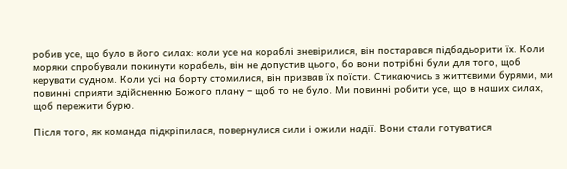робив усе, що було в його силах: коли усе на кораблі зневірилися, він постарався підбадьорити їх. Коли моряки спробували покинути корабель, він не допустив цього, бо вони потрібні були для того, щоб керувати судном. Коли усі на борту стомилися, він призвав їх поїсти. Стикаючись з життєвими бурями, ми повинні сприяти здійсненню Божого плану – щоб то не було. Ми повинні робити усе, що в наших силах, щоб пережити бурю.

Після того, як команда підкріпилася, повернулися сили і ожили надії. Вони стали готуватися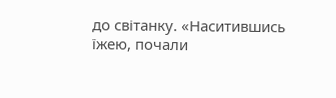до світанку. «Наситившись їжею, почали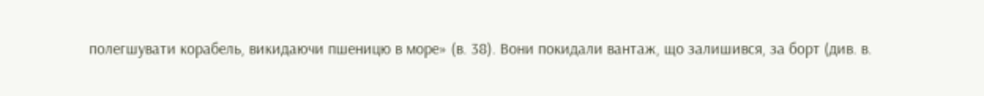полегшувати корабель, викидаючи пшеницю в море» (в. 38). Вони покидали вантаж, що залишився, за борт (див. в.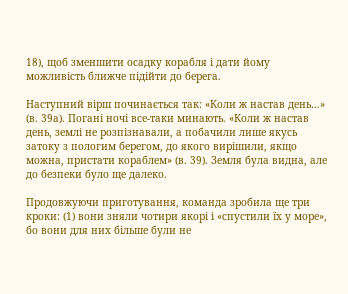18), щоб зменшити осадку корабля і дати йому можливість ближче підійти до берега.

Наступний вірш починається так: «Коли ж настав день…» (в. 39а). Погані ночі все-таки минають. «Коли ж настав день, землі не розпізнавали, а побачили лише якусь затоку з пологим берегом, до якого вирішили, якщо можна, пристати кораблем» (в. 39). Земля була видна, але до безпеки було ще далеко.

Продовжуючи приготування, команда зробила ще три кроки: (1) вони зняли чотири якорі і «спустили їх у море», бо вони для них більше були не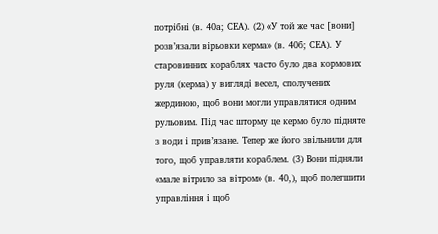потрібні (в. 40а; СЕА). (2) «У той же час [вони] розв’язали вірьовки керма» (в. 40б; СЕА). У старовинних кораблях часто було два кормових руля (керма) у вигляді весел, сполучених жердиною, щоб вони могли управлятися одним рульовим. Під час шторму це кермо було підняте з води і прив’язане. Тепер же його звільнили для того, щоб управляти кораблем. (3) Вони підняли «мале вітрило за вітром» (в. 40,), щоб полегшити управління і щоб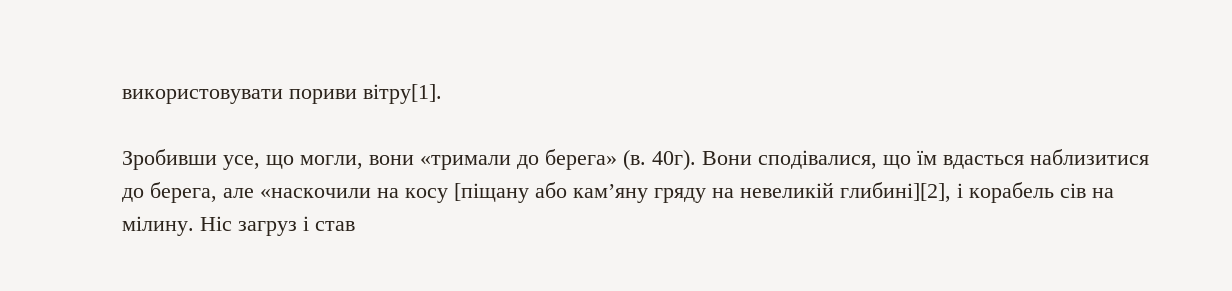використовувати пориви вітру[1].

Зробивши усе, що могли, вони «тримали до берега» (в. 40г). Вони сподівалися, що їм вдасться наблизитися до берега, але «наскочили на косу [піщану або кам’яну гряду на невеликій глибині][2], і корабель сів на мілину. Ніс загруз і став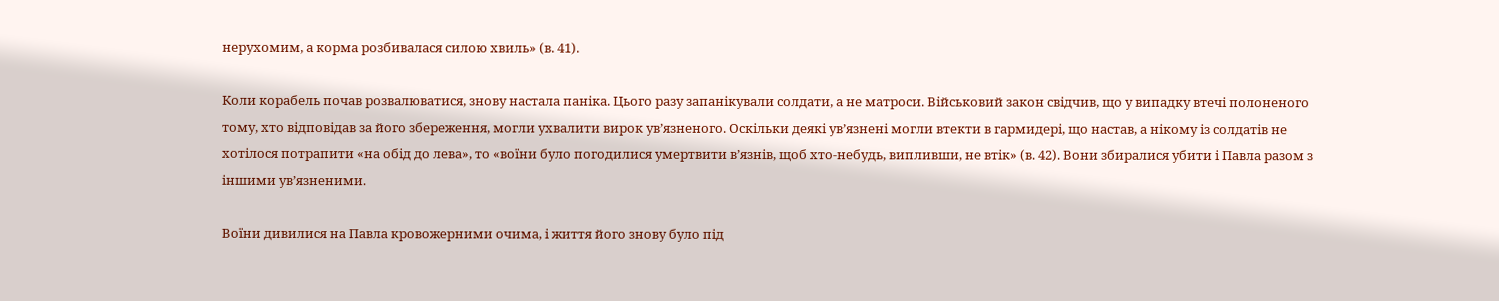нерухомим, а корма розбивалася силою хвиль» (в. 41).

Коли корабель почав розвалюватися, знову настала паніка. Цього разу запанікували солдати, а не матроси. Військовий закон свідчив, що у випадку втечі полоненого тому, хто відповідав за його збереження, могли ухвалити вирок ув’язненого. Оскільки деякі ув’язнені могли втекти в гармидері, що настав, а нікому із солдатів не хотілося потрапити «на обід до лева», то «воїни було погодилися умертвити в’язнів, щоб хто-небудь, випливши, не втік» (в. 42). Вони збиралися убити і Павла разом з іншими ув’язненими.

Воїни дивилися на Павла кровожерними очима, і життя його знову було під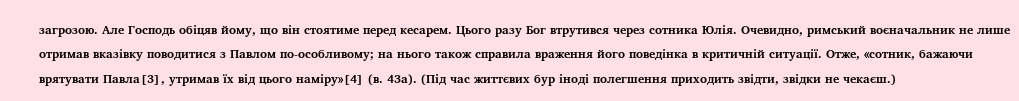загрозою. Але Господь обіцяв йому, що він стоятиме перед кесарем. Цього разу Бог втрутився через сотника Юлія. Очевидно, римський воєначальник не лише отримав вказівку поводитися з Павлом по-особливому; на нього також справила враження його поведінка в критичній ситуації. Отже, «сотник, бажаючи врятувати Павла[3], утримав їх від цього наміру»[4] (в. 43а). (Під час життєвих бур іноді полегшення приходить звідти, звідки не чекаєш.)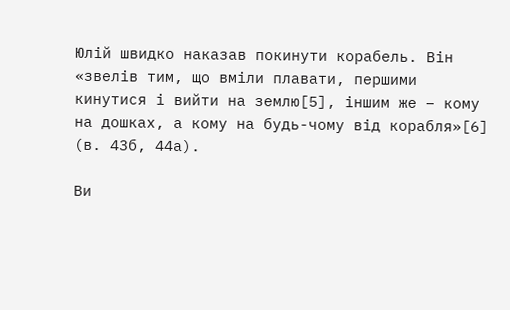Юлій швидко наказав покинути корабель. Він «звелів тим, що вміли плавати, першими кинутися і вийти на землю[5], іншим же – кому на дошках, а кому на будь-чому від корабля»[6] (в. 43б, 44а).

Ви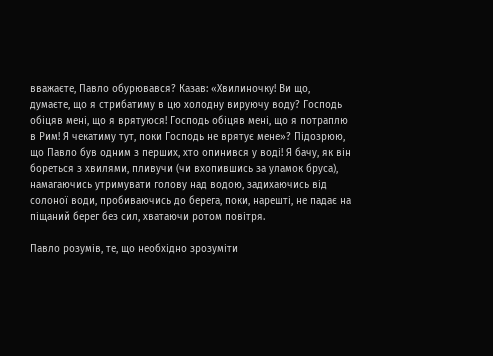вважаєте, Павло обурювався? Казав: «Хвилиночку! Ви що, думаєте, що я стрибатиму в цю холодну вируючу воду? Господь обіцяв мені, що я врятуюся! Господь обіцяв мені, що я потраплю в Рим! Я чекатиму тут, поки Господь не врятує мене»? Підозрюю, що Павло був одним з перших, хто опинився у воді! Я бачу, як він бореться з хвилями, пливучи (чи вхопившись за уламок бруса), намагаючись утримувати голову над водою, задихаючись від солоної води, пробиваючись до берега, поки, нарешті, не падає на піщаний берег без сил, хватаючи ротом повітря.

Павло розумів, те, що необхідно зрозуміти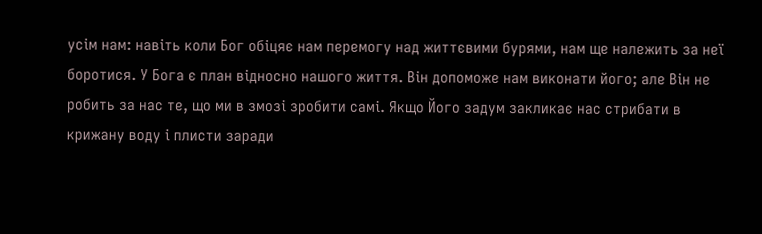усім нам: навіть коли Бог обіцяє нам перемогу над життєвими бурями, нам ще належить за неї боротися. У Бога є план відносно нашого життя. Він допоможе нам виконати його; але Він не робить за нас те, що ми в змозі зробити самі. Якщо Його задум закликає нас стрибати в крижану воду і плисти заради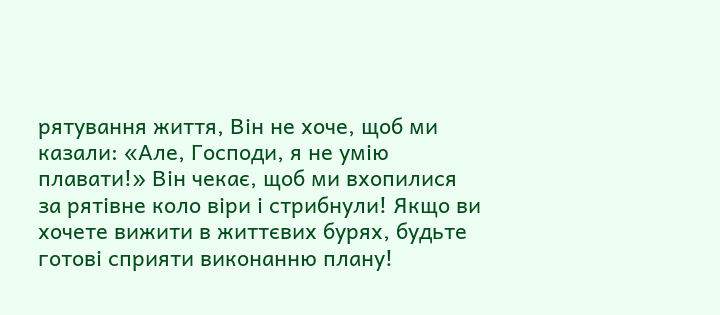рятування життя, Він не хоче, щоб ми казали: «Але, Господи, я не умію плавати!» Він чекає, щоб ми вхопилися за рятівне коло віри і стрибнули! Якщо ви хочете вижити в життєвих бурях, будьте готові сприяти виконанню плану!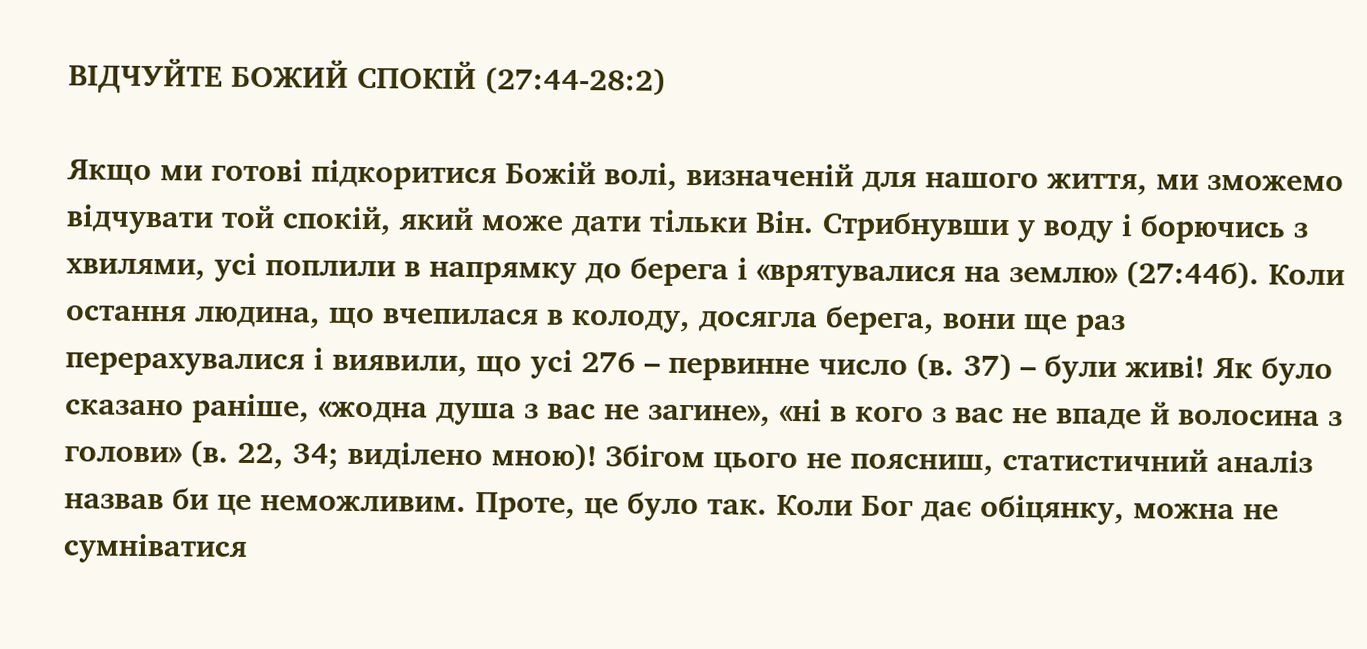ВІДЧУЙТЕ БОЖИЙ СПОКІЙ (27:44-28:2)

Якщо ми готові підкоритися Божій волі, визначеній для нашого життя, ми зможемо відчувати той спокій, який може дати тільки Він. Стрибнувши у воду і борючись з хвилями, усі поплили в напрямку до берега і «врятувалися на землю» (27:44б). Коли остання людина, що вчепилася в колоду, досягла берега, вони ще раз перерахувалися і виявили, що усі 276 – первинне число (в. 37) – були живі! Як було сказано раніше, «жодна душа з вас не загине», «ні в кого з вас не впаде й волосина з голови» (в. 22, 34; виділено мною)! Збігом цього не поясниш, статистичний аналіз назвав би це неможливим. Проте, це було так. Коли Бог дає обіцянку, можна не сумніватися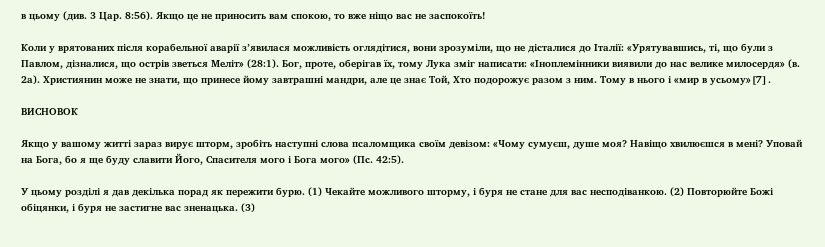в цьому (див. 3 Цар. 8:56). Якщо це не приносить вам спокою, то вже ніщо вас не заспокоїть!

Коли у врятованих після корабельної аварії з’явилася можливість оглядітися, вони зрозуміли, що не дісталися до Італії: «Урятувавшись, ті, що були з Павлом, дізналися, що острів зветься Меліт» (28:1). Бог, проте, оберігав їх, тому Лука зміг написати: «Іноплемінники виявили до нас велике милосердя» (в. 2а). Християнин може не знати, що принесе йому завтрашні мандри, але це знає Той, Хто подорожує разом з ним. Тому в нього і «мир в усьому»[7].

ВИСНОВОК

Якщо у вашому житті зараз вирує шторм, зробіть наступні слова псаломщика своїм девізом: «Чому сумуєш, душе моя? Навіщо хвилюєшся в мені? Уповай на Бога, бо я ще буду славити Його, Спасителя мого і Бога мого» (Пс. 42:5).

У цьому розділі я дав декілька порад як пережити бурю. (1) Чекайте можливого шторму, і буря не стане для вас несподіванкою. (2) Повторюйте Божі обіцянки, і буря не застигне вас зненацька. (3)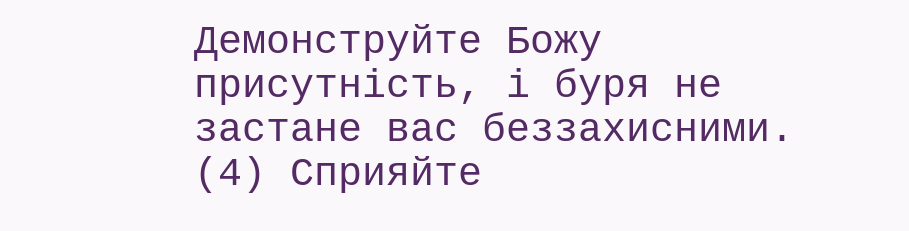Демонструйте Божу присутність, і буря не застане вас беззахисними. (4) Сприяйте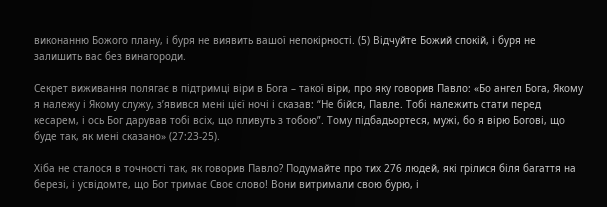виконанню Божого плану, і буря не виявить вашої непокірності. (5) Відчуйте Божий спокій, і буря не залишить вас без винагороди.

Секрет виживання полягає в підтримці віри в Бога – такої віри, про яку говорив Павло: «Бо ангел Бога, Якому я належу і Якому служу, з’явився мені цієї ночі і сказав: “Не бійся, Павле. Тобі належить стати перед кесарем, і ось Бог дарував тобі всіх, що пливуть з тобою”. Тому підбадьортеся, мужі, бо я вірю Богові, що буде так, як мені сказано» (27:23-25).

Хіба не сталося в точності так, як говорив Павло? Подумайте про тих 276 людей, які грілися біля багаття на березі, і усвідомте, що Бог тримає Своє слово! Вони витримали свою бурю, і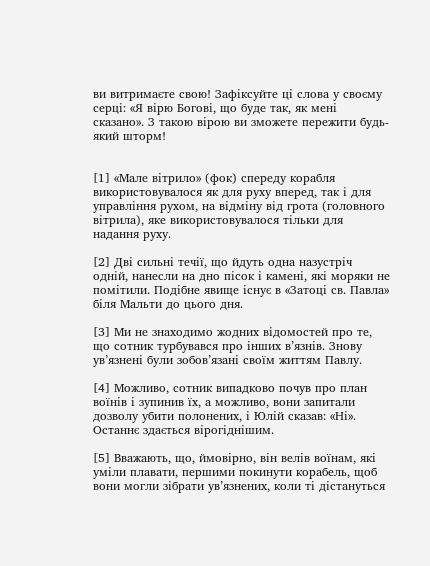ви витримаєте свою! Зафіксуйте ці слова у своєму серці: «Я вірю Богові, що буде так, як мені сказано». З такою вірою ви зможете пережити будь-який шторм!


[1] «Мале вітрило» (фок) спереду корабля використовувалося як для руху вперед, так і для управління рухом, на відміну від грота (головного вітрила), яке використовувалося тільки для надання руху.

[2] Дві сильні течії, що йдуть одна назустріч одній, нанесли на дно пісок і камені, які моряки не помітили. Подібне явище існує в «Затоці св. Павла» біля Мальти до цього дня.

[3] Ми не знаходимо жодних відомостей про те, що сотник турбувався про інших в’язнів. Знову ув’язнені були зобов’язані своїм життям Павлу.

[4] Можливо, сотник випадково почув про план воїнів і зупинив їх, а можливо, вони запитали дозволу убити полонених, і Юлій сказав: «Ні». Останнє здається вірогіднішим.

[5] Вважають, що, ймовірно, він велів воїнам, які уміли плавати, першими покинути корабель, щоб вони могли зібрати ув’язнених, коли ті дістануться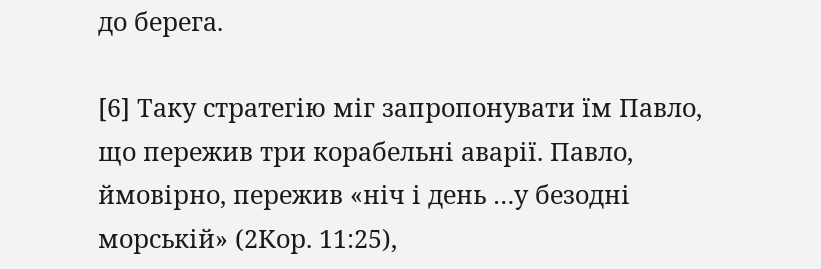до берега.

[6] Таку стратегію міг запропонувати їм Павло, що пережив три корабельні аварії. Павло, ймовірно, пережив «ніч і день …у безодні морській» (2Кор. 11:25),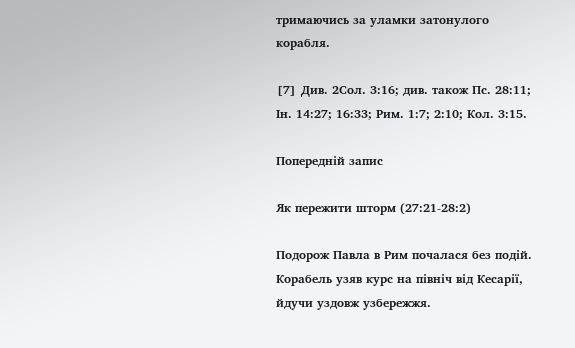тримаючись за уламки затонулого корабля.

[7] Див. 2Сол. 3:16; див. також Пс. 28:11; Ін. 14:27; 16:33; Рим. 1:7; 2:10; Кол. 3:15.

Попередній запис

Як пережити шторм (27:21-28:2)

Подорож Павла в Рим почалася без подій. Корабель узяв курс на північ від Кесарії, йдучи уздовж узбережжя.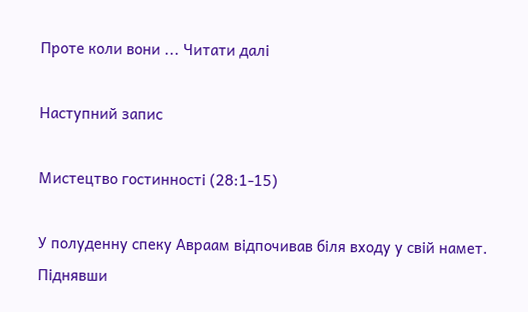Проте коли вони ... Читати далі

Наступний запис

Мистецтво гостинності (28:1-15)

У полуденну спеку Авраам відпочивав біля входу у свій намет. Піднявши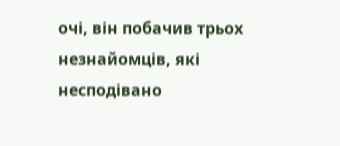очі, він побачив трьох незнайомців, які несподівано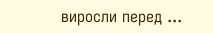виросли перед ...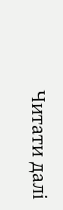Читати далі